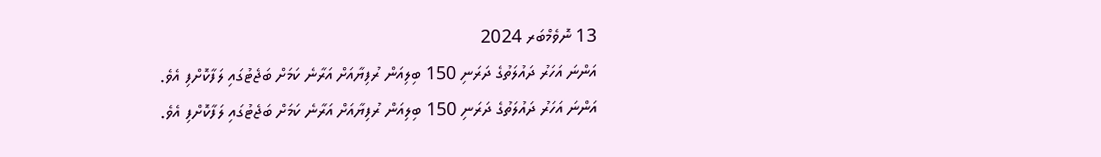13 ނޮވެމްބަރ 2024
އަންނަ އަހަރު ދައުލަތުގެ ދަރަނި 150 ބިލިއަން ރުފިޔާއަށް އަރާނެ ކަމަށް ބަޖެޓުގައި ލަފާކޮށްފި އެވެ.
އަންނަ އަހަރު ދައުލަތުގެ ދަރަނި 150 ބިލިއަން ރުފިޔާއަށް އަރާނެ ކަމަށް ބަޖެޓުގައި ލަފާކޮށްފި އެވެ.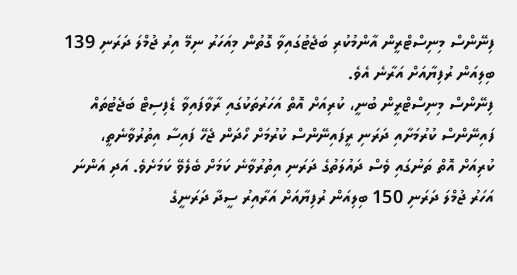ފިނޭންސް މިނިސްޓްރީން އާންމުކުރި ބަޖެޓުގައިވާ ގޮތުން މިއަހަރު ނިމޭ އިރު ޖުމްލަ ދަރަނި 139 ބިލިއަން ރުފިޔާއަށް އަރާނެ އެވެ.
ފިނޭންސް މިނިސްޓްރީން ބުނީ، ކުރިއަށް އޮތް އަހަރުތަކުގައި ރާވާފައިވާ ޑެފިސިޓް ބަޖެޓުތައް ފައިނޭންސް ކުރުމަށާއި ދަރަނި ރީފައިނޭންސް ކުރުމަށް ހޯދަން ޖެހޭ ފައިސާ އިތުރުވާނެތީ، ކުރިއަށް އޮތް ތަނުގައި ވެސް ދައުލަތުގެ ދަރަނި އިތުރުވާނެ ކަމަށް ބެލެވޭ ކަމަށެވެ. އަދި އަންނަ އަހަރު ޖުމްލަ ދަރަނި 150 ބިލިއަން ރުފިޔާއަށް އަރާއިރު ސީދާ ދަރަނީގެ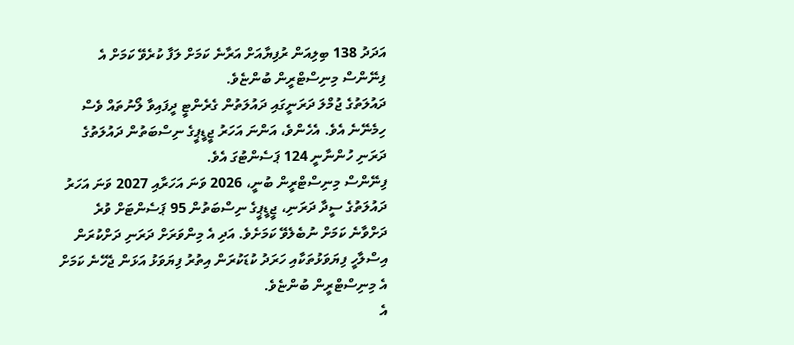އަދަދު 138 ބިލިއަން ރުފިޔާއަށް އަރާނެ ކަމަށް ލަފާ ކުރެވޭ ކަމަށް އެ ފިނޭންސް މިނިސްޓްރީން ބުންޏެވެ.
ދައުލަތުގެ ޖުމްލަ ދަރަނީގައި ދައުލަތުން ގެރެންޓީ ދީފައިވާ ލޯނުތައް ވެސް ހިމެނޭނެ އެވެ. އެހެންވެ، އަންނަ އަހަރު ޖީޑީޕީގެ ނިސްބަތުން ދައުލަތުގެ ދަރަނި ހުންނާނީ 124 ޕަސެންޓުގަ އެވެ.
ފިނޭންސް މިނިސްޓްރީން ބުނީ، 2026 ވަނަ އަހަރާއި 2027 ވަނަ އަހަރު ދައުލަތުގެ ސީދާ ދަރަނި، ޖީޑީޕީގެ ނިސްބަތުން 95 ޕަސެންޓަށް ވުރެ ދަށްވާނެ ކަމަށް ނުބެލެވޭ ކަމަށެވެ. އަދި އެ މިންވަރަށް ދަރަނި ދަށްކުރަން އިސްލާހީ ފިޔަވަޅުތަކާއި ހަރަދު ކުޑަކުރަން އިތުރު ފިޔަވަޅު އަޅަން ޖެހޭނެ ކަމަށް އެ މިނިސްޓްރީން ބުންޏެވެ.
އެ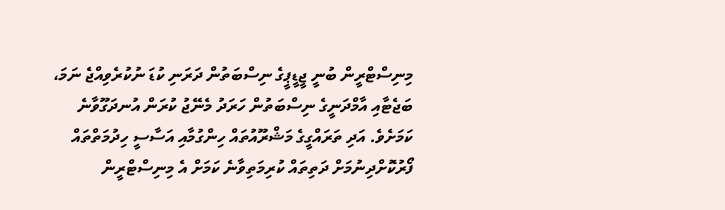މިނިސްޓްރީން ބުނީ ޖީޑީޕީގެ ނިސްބަތުން ދަރަނި ކުޑަ ނުކުރެވިއްޖެ ނަމަ، ބަޖެޓާއި އާމްދަނީގެ ނިސްބަތުން ހަރަދު މެނޭޖު ކުރަން އުނދަގޫވާނެ ކަމަށެވެ. އަދި ތަރައްގީގެ މަޝްރޫއުތައް ހިންގުމާއި އަސާސީ ހިދުމަތްތައް ފޯރުކޮށްދިނުމަށް ދަތިތައް ކުރިމަތިވާނެ ކަމަށް އެ މިނިސްޓްރީން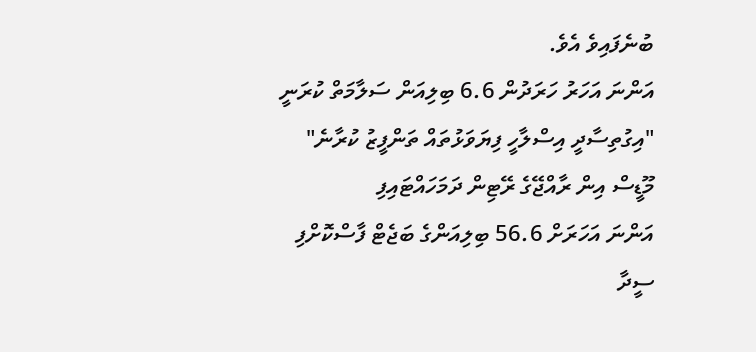ބުނެފައިވެ އެވެ.
އަންނަ އަހަރު ހަރަދުން 6.6 ބިލިއަން ސަލާމަތް ކުރަނީ
"އިގުތިސާދީ އިސްލާހީ ފިޔަވަޅުތައް ތަންފީޒު ކުރާނެ"
މޫޑީސް އިން ރާއްޖޭގެ ރޭޓިން ދަމަހައްޓައިފި
އަންނަ އަހަރަށް 56.6 ބިލިއަންގެ ބަޖެޓް ފާސްކޮށްފި
ސީދާ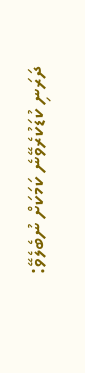ދަރަނި ކުޑަކުރެވޭނެ ކަމަކަށް ނުބެލެވޭ: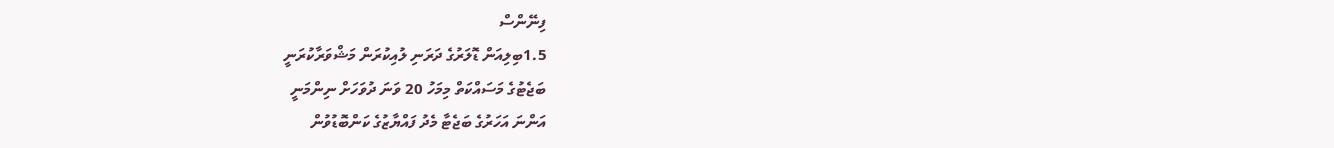ފިނޭންސް
1.5ބިލިއަން ޑޮލަރުގެ ދަރަނި ލުއިކުރަން މަޝްވަރާކުރަނީ
ބަޖެޓުގެ މަސައްކަތް މިމަހު 20 ވަނަ ދުވަހަށް ނިންމަނީ
އަންނަ އަހަރުގެ ބަޖެޓާ މެދު ފައްޔާޒުގެ ކަންބޮޑުވުން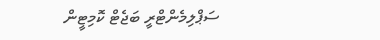ސަޕްލިމެންޓްރީ ބަޖެޓް ކޮމިޓީން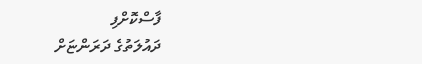ފާސްކޮށްފި
ދައުލަތުގެ ދަރަންޏަށް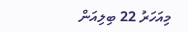މިއަހަރު 22 ބިލިއަން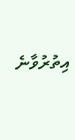އިތުރުވާނެ